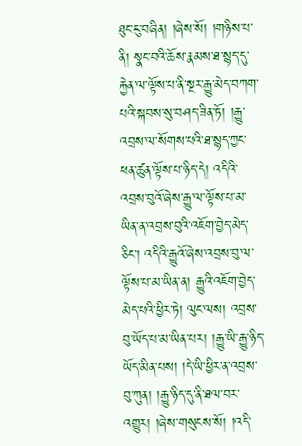ཐུང་ངུ་བཞིན། །ཞེས་སོ། །གཉིས་པ་ནི། སྣང་བའི་ཆོས་རྣམས་ཐ་སྙད་དུ་རྐྱེན་ལ་ལྟོས་པ་ནི་སྔར་རྒྱུ་མེད་བཀག་པའི་སྐབས་སུ་བཤད་ཟིན་ཏོ། །རྒྱུ་འབྲས་ལ་སོགས་པའི་ཐ་སྙད་ཀྱང་ཕན་ཚུན་ལྟོས་པ་ཉིད་དེ། འདིའི་འབྲས་བུའོ་ཞེས་རྒྱུ་ལ་ལྟོས་པ་མ་ཡིན་ན་འབྲས་བུའི་འཇོག་བྱེད་མེད་ཅིང་། འདིའི་རྒྱུའོ་ཞེས་འབྲས་བུ་ལ་ལྟོས་པ་མ་ཡིན་ན། རྒྱུའི་འཇོག་བྱེད་མེད་པའི་ཕྱིར་ཏེ། ལུང་ལས། འབྲས་བུ་ཡོད་པ་མ་ཡིན་པར། །རྒྱུ་ཡི་རྒྱུ་ཉིད་ཡོད་མིན་པས། །དེ་ཡི་ཕྱིར་ན་འབྲས་བུ་ཀུན། །རྒྱུ་ཉིད་དུ་ནི་ཐལ་བར་འགྱུར། །ཞེས་གསུངས་སོ། །འདི་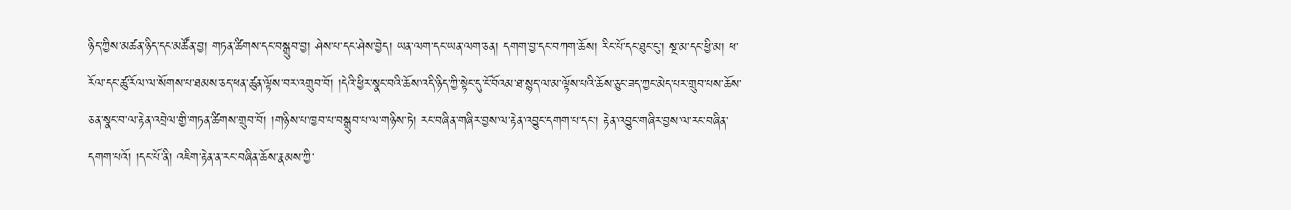ཉིད་ཀྱིས་མཚན་ཉིད་དང་མཚོན་བྱ། གཏན་ཚིགས་དང་བསྒྲུབ་བྱ། ཤེས་པ་དང་ཤེས་བྱེད། ཡན་ལག་དང་ཡན་ལག་ཅན། དགག་བྱ་དང་བཀག་ཆོས། རིང་པོ་དང་ཐུང་ངུ་། སྔ་མ་དང་ཕྱི་མ། ཕ་རོལ་དང་ཚུ་རོལ་ལ་སོགས་པ་ཐམས་ཅད་ཕན་ཚུན་ལྟོས་བར་འགྲུབ་བོ། །དེའི་ཕྱིར་སྣང་བའི་ཆོས་འདི་ཉིད་ཀྱི་སྟེང་དུ་ངོ་བོའམ་ཐ་སྙད་ལ་མ་ལྟོས་པའི་ཆོས་ཅུང་ཟད་ཀྱང་མེད་པར་གྲུབ་པས་ཆོས་ཅན་སྣང་བ་ལ་རྟེན་འབྲེལ་གྱི་གཏན་ཚིགས་གྲུབ་བོ། །གཉིས་པ་ཁྱབ་པ་བསྒྲུབ་པ་ལ་གཉིས་ཏེ། རང་བཞིན་གཞིར་བྱས་ལ་རྟེན་འབྱུང་དགག་པ་དང་། རྟེན་འབྱུང་གཞིར་བྱས་ལ་རང་བཞིན་དགག་པའོ། །དང་པོ་ནི། འཇིག་རྟེན་ན་རང་བཞིན་ཆོས་རྣམས་ཀྱི་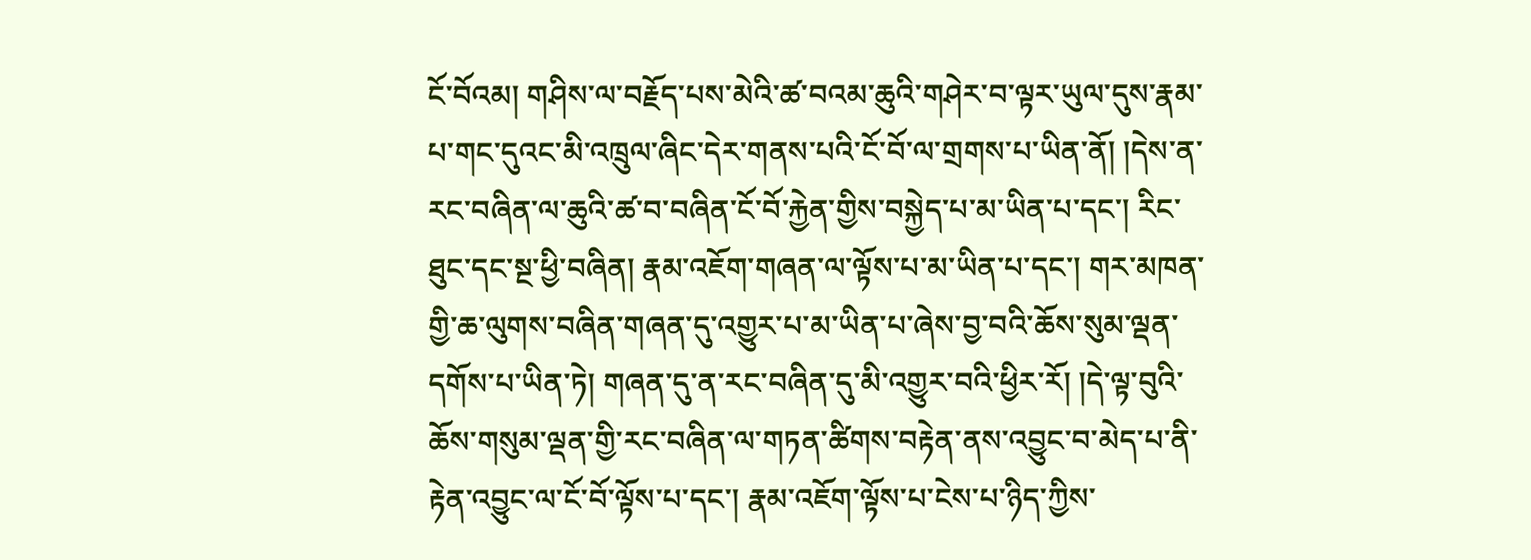ངོ་བོའམ། གཤིས་ལ་བརྗོད་པས་མེའི་ཚ་བའམ་ཆུའི་གཤེར་བ་ལྟར་ཡུལ་དུས་རྣམ་པ་གང་དུའང་མི་འཁྲུལ་ཞིང་དེར་གནས་པའི་ངོ་བོ་ལ་གྲགས་པ་ཡིན་ནོ། །དེས་ན་རང་བཞིན་ལ་ཆུའི་ཚ་བ་བཞིན་ངོ་བོ་རྐྱེན་གྱིས་བསྐྱེད་པ་མ་ཡིན་པ་དང་། རིང་ཐུང་དང་སྔ་ཕྱི་བཞིན། རྣམ་འཇོག་གཞན་ལ་ལྟོས་པ་མ་ཡིན་པ་དང་། གར་མཁན་གྱི་ཆ་ལུགས་བཞིན་གཞན་དུ་འགྱུར་པ་མ་ཡིན་པ་ཞེས་བྱ་བའི་ཆོས་སུམ་ལྡན་དགོས་པ་ཡིན་ཏེ། གཞན་དུ་ན་རང་བཞིན་དུ་མི་འགྱུར་བའི་ཕྱིར་རོ། །དེ་ལྟ་བུའི་ཆོས་གསུམ་ལྡན་གྱི་རང་བཞིན་ལ་གཏན་ཚིགས་བརྟེན་ནས་འབྱུང་བ་མེད་པ་ནི་རྟེན་འབྱུང་ལ་ངོ་བོ་ལྟོས་པ་དང་། རྣམ་འཇོག་ལྟོས་པ་ངེས་པ་ཉིད་ཀྱིས་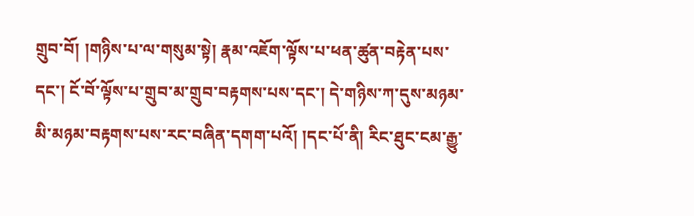གྲུབ་བོ། །གཉིས་པ་ལ་གསུམ་སྟེ། རྣམ་འཇོག་ལྟོས་པ་ཕན་ཚུན་བརྟེན་པས་དང་། ངོ་བོ་ལྟོས་པ་གྲུབ་མ་གྲུབ་བརྟགས་པས་དང་། དེ་གཉིས་ཀ་དུས་མཉམ་མི་མཉམ་བརྟགས་པས་རང་བཞིན་དགག་པའོ། །དང་པོ་ནི། རིང་ཐུང་ངམ་རྒྱུ་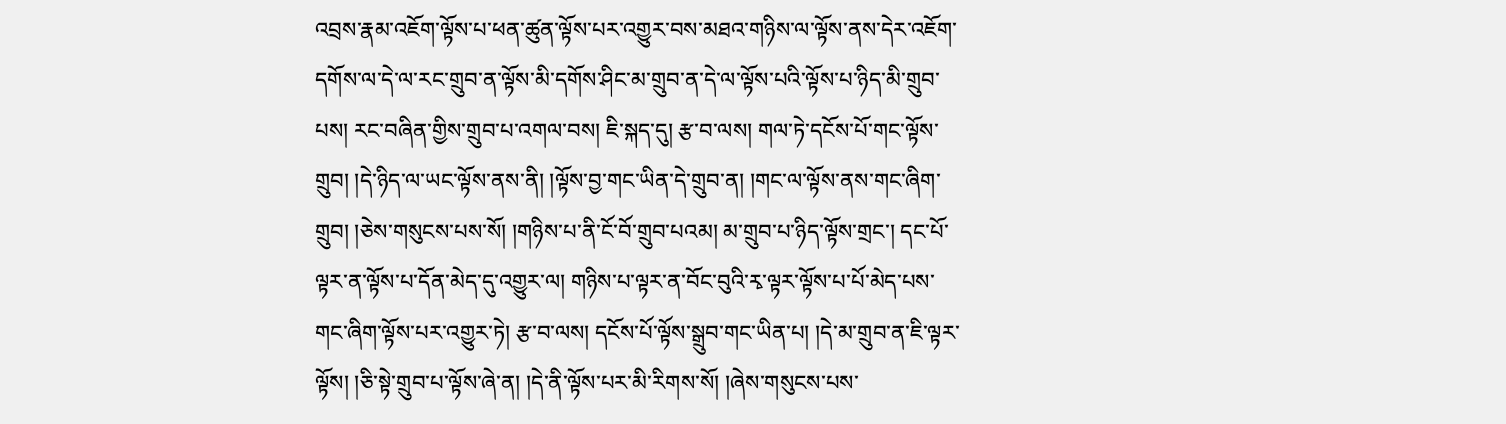འབྲས་རྣམ་འཇོག་ལྟོས་པ་ཕན་ཚུན་ལྟོས་པར་འགྱུར་བས་མཐའ་གཉིས་ལ་ལྟོས་ནས་དེར་འཇོག་དགོས་ལ་དེ་ལ་རང་གྲུབ་ན་ལྟོས་མི་དགོས་ཤིང་མ་གྲུབ་ན་དེ་ལ་ལྟོས་པའི་ལྟོས་པ་ཉིད་མི་གྲུབ་པས། རང་བཞིན་གྱིས་གྲུབ་པ་འགལ་བས། ཇི་སྐད་དུ། རྩ་བ་ལས། གལ་ཏེ་དངོས་པོ་གང་ལྟོས་གྲུབ། །དེ་ཉིད་ལ་ཡང་ལྟོས་ནས་ནི། །ལྟོས་བྱ་གང་ཡིན་དེ་གྲུབ་ན། །གང་ལ་ལྟོས་ནས་གང་ཞིག་གྲུབ། །ཅེས་གསུངས་པས་སོ། །གཉིས་པ་ནི་ངོ་བོ་གྲུབ་པའམ། མ་གྲུབ་པ་ཉིད་ལྟོས་གྲང་། དང་པོ་ལྟར་ན་ལྟོས་པ་དོན་མེད་དུ་འགྱུར་ལ། གཉིས་པ་ལྟར་ན་བོང་བུའི་རྭ་ལྟར་ལྟོས་པ་པོ་མེད་པས་གང་ཞིག་ལྟོས་པར་འགྱུར་ཏེ། རྩ་བ་ལས། དངོས་པོ་ལྟོས་སྒྲུབ་གང་ཡིན་པ། །དེ་མ་གྲུབ་ན་ཇི་ལྟར་ལྟོས། །ཅི་སྟེ་གྲུབ་པ་ལྟོས་ཞེ་ན། །དེ་ནི་ལྟོས་པར་མི་རིགས་སོ། །ཞེས་གསུངས་པས་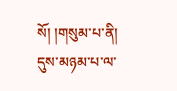སོ། །གསུམ་པ་ནི། དུས་མཉམ་པ་ལ་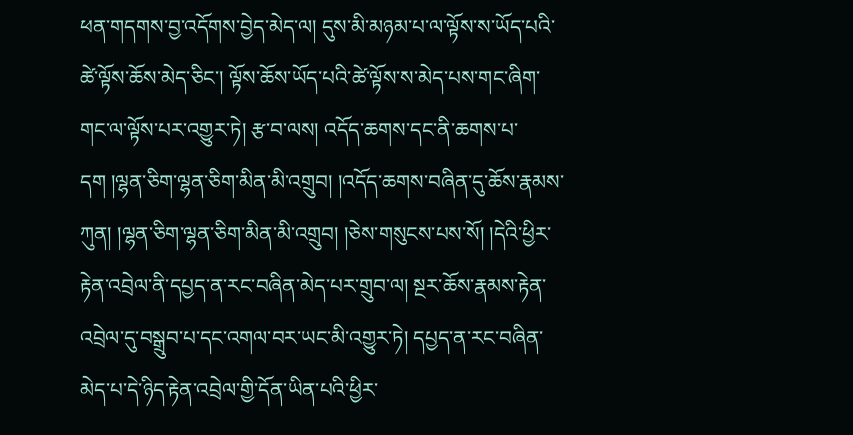ཕན་གདགས་བྱ་འདོགས་བྱེད་མེད་ལ། དུས་མི་མཉམ་པ་ལ་ལྟོས་ས་ཡོད་པའི་ཚེ་ལྟོས་ཆོས་མེད་ཅིང་། ལྟོས་ཆོས་ཡོད་པའི་ཚེ་ལྟོས་ས་མེད་པས་གང་ཞིག་གང་ལ་ལྟོས་པར་འགྱུར་ཏེ། རྩ་བ་ལས། འདོད་ཆགས་དང་ནི་ཆགས་པ་དག །ལྷན་ཅིག་ལྷན་ཅིག་མིན་མི་འགྲུབ། །འདོད་ཆགས་བཞིན་དུ་ཆོས་རྣམས་ཀུན། །ལྷན་ཅིག་ལྷན་ཅིག་མིན་མི་འགྲུབ། །ཅེས་གསུངས་པས་སོ། །དེའི་ཕྱིར་རྟེན་འབྲེལ་ནི་དཔྱད་ན་རང་བཞིན་མེད་པར་གྲུབ་ལ། སྔར་ཆོས་རྣམས་རྟེན་འབྲེལ་དུ་བསྒྲུབ་པ་དང་འགལ་བར་ཡང་མི་འགྱུར་ཏེ། དཔྱད་ན་རང་བཞིན་མེད་པ་དེ་ཉིད་རྟེན་འབྲེལ་གྱི་དོན་ཡིན་པའི་ཕྱིར་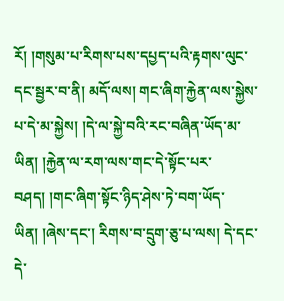རོ། །གསུམ་པ་རིགས་པས་དཔྱད་པའི་རྟགས་ལུང་དང་སྦྱར་བ་ནི། མདོ་ལས། གང་ཞིག་རྐྱེན་ལས་སྐྱེས་པ་དེ་མ་སྐྱེས། །དེ་ལ་སྐྱེ་བའི་རང་བཞིན་ཡོད་མ་ཡིན། །རྐྱེན་ལ་རག་ལས་གང་དེ་སྟོང་པར་བཤད། །གང་ཞིག་སྟོང་ཉིད་ཤེས་ཏེ་བག་ཡོད་ཡིན། །ཞེས་དང་། རིགས་བ་དྲུག་ཅུ་པ་ལས། དེ་དང་དེ་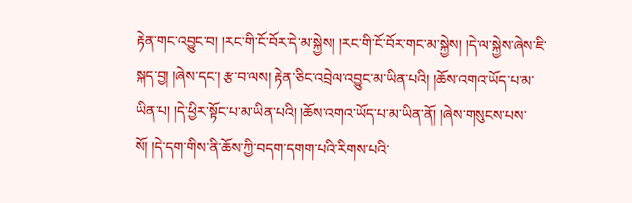རྟེན་གང་འབྱུང་བ། །རང་གི་ངོ་བོར་དེ་མ་སྐྱེས། །རང་གི་ངོ་བོར་གང་མ་སྐྱེས། །དེ་ལ་སྐྱེས་ཞེས་ཇི་སྐད་བྱ། །ཞེས་དང་། རྩ་བ་ལས། རྟེན་ཅིང་འབྲེལ་འབྱུང་མ་ཡིན་པའི། །ཆོས་འགའ་ཡོད་པ་མ་ཡིན་པ། །དེ་ཕྱིར་སྟོང་པ་མ་ཡིན་པའི། །ཆོས་འགའ་ཡོད་པ་མ་ཡིན་ནོ། །ཞེས་གསུངས་པས་སོ། །དེ་དག་གིས་ནི་ཆོས་ཀྱི་བདག་དགག་པའི་རིགས་པའི་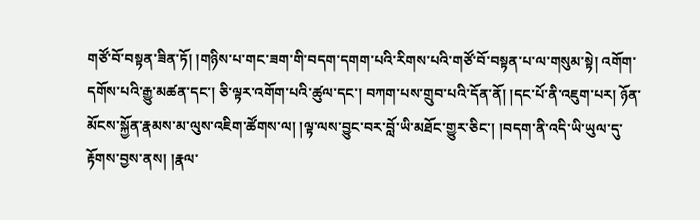གཙོ་བོ་བསྟན་ཟིན་ཏོ། །གཉིས་པ་གང་ཟག་གི་བདག་དགག་པའི་རིགས་པའི་གཙོ་བོ་བསྟན་པ་ལ་གསུམ་སྟེ། འགོག་དགོས་པའི་རྒྱུ་མཚན་དང་། ཅི་ལྟར་འགོག་པའི་ཚུལ་དང་། བཀག་པས་གྲུབ་པའི་དོན་ནོ། །དང་པོ་ནི་འཇུག་པར། ཉོན་མོངས་སྐྱོན་རྣམས་མ་ལུས་འཇིག་ཚོགས་ལ། །ལྟ་ལས་བྱུང་བར་བློ་ཡི་མཐོང་གྱུར་ཅིང་། །བདག་ནི་འདི་ཡི་ཡུལ་དུ་རྟོགས་བྱས་ནས། །རྣལ་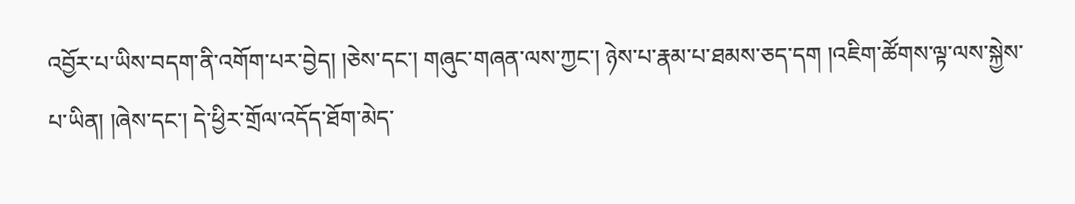འབྱོར་པ་ཡིས་བདག་ནི་འགོག་པར་བྱེད། །ཅེས་དང་། གཞུང་གཞན་ལས་ཀྱང་། ཉེས་པ་རྣམ་པ་ཐམས་ཅད་དག །འཇིག་ཚོགས་ལྟ་ལས་སྐྱེས་པ་ཡིན། །ཞེས་དང་། དེ་ཕྱིར་གྲོལ་འདོད་ཐོག་མེད་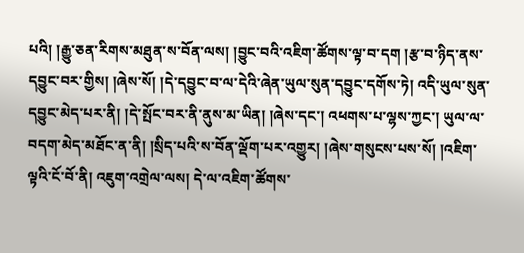པའི། །རྒྱུ་ཅན་རིགས་མཐུན་ས་བོན་ལས། །བྱུང་བའི་འཇིག་ཚོགས་ལྟ་བ་དག །རྩ་བ་ཉིད་ནས་དབྱུང་བར་གྱིས། །ཞེས་སོ། །དེ་དབྱུང་བ་ལ་དེའི་ཞེན་ཡུལ་སུན་དབྱུང་དགོས་ཏེ། འདི་ཡུལ་སུན་དབྱུང་མེད་པར་ནི། །དེ་སྤོང་བར་ནི་ནུས་མ་ཡིན། །ཞེས་དང་། འཕགས་པ་ལྷས་ཀྱང་། ཡུལ་ལ་བདག་མེད་མཐོང་ན་ནི། །སྲིད་པའི་ས་བོན་ལྡོག་པར་འགྱུར། །ཞེས་གསུངས་པས་སོ། །འཇིག་ལྟའི་ངོ་བོ་ནི། འཇུག་འགྲེལ་ལས། དེ་ལ་འཇིག་ཚོགས་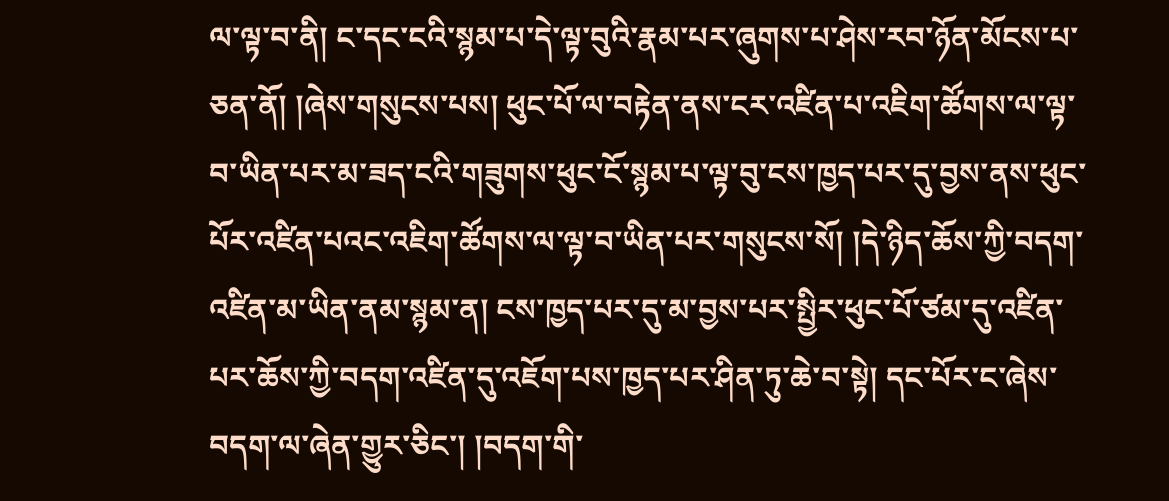ལ་ལྟ་བ་ནི། ང་དང་ངའི་སྙམ་པ་དེ་ལྟ་བུའི་རྣམ་པར་ཞུགས་པ་ཤེས་རབ་ཉོན་མོངས་པ་ཅན་ནོ། །ཞེས་གསུངས་པས། ཕུང་པོ་ལ་བརྟེན་ནས་ངར་འཛིན་པ་འཇིག་ཚོགས་ལ་ལྟ་བ་ཡིན་པར་མ་ཟད་ངའི་གཟུགས་ཕུང་ངོ་སྙམ་པ་ལྟ་བུ་ངས་ཁྱད་པར་དུ་བྱས་ནས་ཕུང་པོར་འཛིན་པའང་འཇིག་ཚོགས་ལ་ལྟ་བ་ཡིན་པར་གསུངས་སོ། །དེ་ཉིད་ཆོས་ཀྱི་བདག་འཛིན་མ་ཡིན་ནམ་སྙམ་ན། ངས་ཁྱད་པར་དུ་མ་བྱས་པར་སྤྱིར་ཕུང་པོ་ཙམ་དུ་འཛིན་པར་ཆོས་ཀྱི་བདག་འཛིན་དུ་འཇོག་པས་ཁྱད་པར་ཤིན་ཏུ་ཆེ་བ་སྟེ། དང་པོར་ང་ཞེས་བདག་ལ་ཞེན་གྱུར་ཅིང་། །བདག་གི་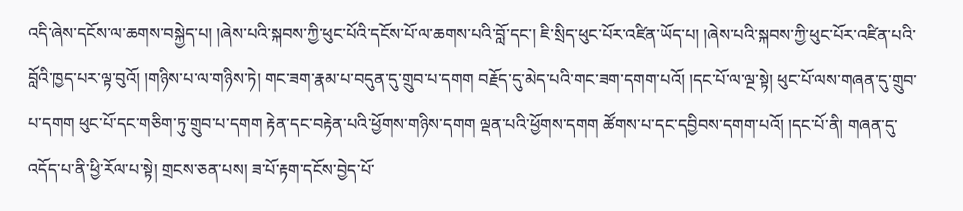འདི་ཞེས་དངོས་ལ་ཆགས་བསྐྱེད་པ། །ཞེས་པའི་སྐབས་ཀྱི་ཕུང་པོའི་དངོས་པོ་ལ་ཆགས་པའི་བློ་དང་། ཇི་སྲིད་ཕུང་པོར་འཛིན་ཡོད་པ། །ཞེས་པའི་སྐབས་ཀྱི་ཕུང་པོར་འཛིན་པའི་བློའི་ཁྱད་པར་ལྟ་བུའོ། །གཉིས་པ་ལ་གཉིས་ཏེ། གང་ཟག་རྣམ་པ་བདུན་དུ་གྲུབ་པ་དགག བརྗོད་དུ་མེད་པའི་གང་ཟག་དགག་པའོ། །དང་པོ་ལ་ལྔ་སྟེ། ཕུང་པོ་ལས་གཞན་དུ་གྲུབ་པ་དགག ཕུང་པོ་དང་གཅིག་ཏུ་གྲུབ་པ་དགག རྟེན་དང་བརྟེན་པའི་ཕྱོགས་གཉིས་དགག ལྡན་པའི་ཕྱོགས་དགག ཚོགས་པ་དང་དབྱིབས་དགག་པའོ། །དང་པོ་ནི། གཞན་དུ་འདོད་པ་ནི་ཕྱི་རོལ་པ་སྟེ། གྲངས་ཅན་པས། ཟ་པོ་རྟག་དངོས་བྱེད་པོ་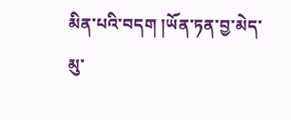མིན་པའི་བདག །ཡོན་ཏན་བྱ་མེད་མུ་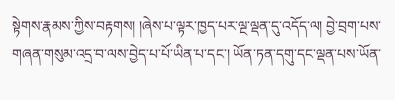སྟེགས་རྣམས་ཀྱིས་བརྟགས། །ཞེས་པ་ལྟར་ཁྱད་པར་ལྔ་ལྡན་དུ་འདོད་ལ། བྱེ་བྲག་པས་གཞན་གསུམ་འདྲ་བ་ལས་བྱེད་པ་པོ་ཡིན་པ་དང་། ཡོན་ཏན་དགུ་དང་ལྡན་པས་ཡོན་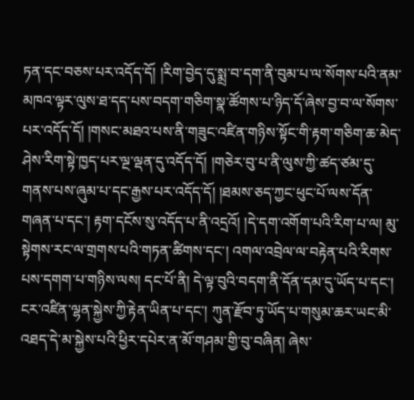ཏན་དང་བཅས་པར་འདོད་དོ། །རིག་བྱེད་དུ་སྨྲ་བ་དག་ནི་བུམ་པ་ལ་སོགས་པའི་ནམ་མཁའ་ལྟར་ལུས་ཐ་དད་པས་བདག་གཅིག་སྣ་ཚོགས་པ་ཉིད་དོ་ཞེས་བྱ་བ་ལ་སོགས་པར་འདོད་དོ། །གསང་མཐའ་པས་ནི་གཟུང་འཛིན་གཉིས་སྟོང་གི་རྟག་གཅིག་ཆ་མེད་ཤེས་རིག་སྟེ་ཁྱད་པར་ལྔ་ལྡན་དུ་འདོད་དོ། །གཅེར་བུ་པ་ནི་ལུས་ཀྱི་ཚད་ཙམ་དུ་གནས་པས་ཞུམ་པ་དང་རྒྱས་པར་འདོད་དོ། །ཐམས་ཅད་ཀྱང་ཕུང་པོ་ལས་དོན་གཞན་པ་དང་། རྟག་དངོས་སུ་འདོད་པ་ནི་འདྲའོ། །དེ་དག་འགོག་པའི་རིག་པ་ལ། མུ་སྟེགས་རང་ལ་གྲགས་པའི་གཏན་ཚིགས་དང་། འགལ་འབྲེལ་ལ་བརྟེན་པའི་རིགས་པས་དགག་པ་གཉིས་ལས། དང་པོ་ནི། དེ་ལྟ་བུའི་བདག་ནི་དོན་དམ་དུ་ཡོད་པ་དང་། ངར་འཛིན་ལྷན་སྐྱེས་ཀྱི་རྟེན་ཡིན་པ་དང་། ཀུན་རྫོབ་ཏུ་ཡོད་པ་གསུམ་ཆར་ཡང་མི་འཐད་དེ་མ་སྐྱེས་པའི་ཕྱིར་དཔེར་ན་མོ་གཤམ་གྱི་བུ་བཞིན། ཞེས་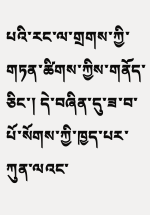པའི་རང་ལ་གྲགས་ཀྱི་གཏན་ཚིགས་ཀྱིས་གནོད་ཅིང་། དེ་བཞིན་དུ་ཟ་བ་པོ་སོགས་ཀྱི་ཁྱད་པར་ཀུན་ལའང་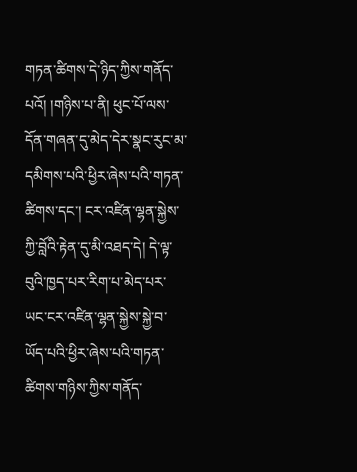གཏན་ཚིགས་དེ་ཉིད་ཀྱིས་གནོད་པའོ། །གཉིས་པ་ནི། ཕུང་པོ་ལས་དོན་གཞན་དུ་མེད་དེར་སྣང་རུང་མ་དམིགས་པའི་ཕྱིར་ཞེས་པའི་གཏན་ཚིགས་དང་། ངར་འཛིན་ལྷན་སྐྱེས་ཀྱི་བློའི་རྟེན་དུ་མི་འཐད་དེ། དེ་ལྟ་བུའི་ཁྱད་པར་རིག་པ་མེད་པར་ཡང་ངར་འཛིན་ལྷན་སྐྱེས་སྐྱེ་བ་ཡོད་པའི་ཕྱིར་ཞེས་པའི་གཏན་ཚིགས་གཉིས་ཀྱིས་གནོད་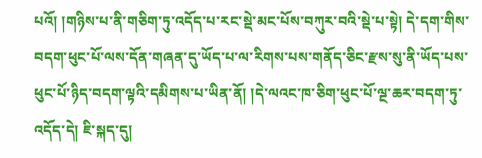པའོ། །གཉིས་པ་ནི་གཅིག་ཏུ་འདོད་པ་རང་སྡེ་མང་པོས་བཀུར་བའི་སྡེ་པ་སྟེ། དེ་དག་གིས་བདག་ཕུང་པོ་ལས་དོན་གཞན་དུ་ཡོད་པ་ལ་རིགས་པས་གནོད་ཅིང་རྫས་སུ་ནི་ཡོད་པས་ཕུང་པོ་ཉིད་བདག་ལྟའི་དམིགས་པ་ཡིན་ནོ། །དེ་ལའང་ཁ་ཅིག་ཕུང་པོ་ལྔ་ཆར་བདག་ཏུ་འདོད་དེ། ཇི་སྐད་དུ།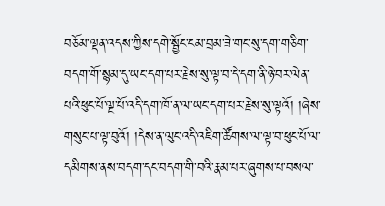བཅོམ་ལྡན་འདས་ཀྱིས་དགེ་སྦྱོང་ངམ་བྲམ་ཟེ་གང་སུ་དག་གཅིག་བདག་གོ་སྙམ་དུ་ཡང་དག་པར་རྗེས་སུ་ལྟ་བ་དེ་དག་ནི་ཉེ་བར་ལེན་པའི་ཕུང་པོ་ལྔ་པོ་འདི་དག་ཁོ་ན་ལ་ཡང་དག་པར་རྗེས་སུ་ལྟའོ། །ཞེས་གསུང་པ་ལྟ་བུའོ། །དེས་ན་ལུང་འདི་འཇིག་ཚོགས་ལ་ལྟ་བ་ཕུང་པོ་ལ་དམིགས་ནས་བདག་དང་བདག་གི་བའི་རྣམ་པར་ཞུགས་པ་བསལ་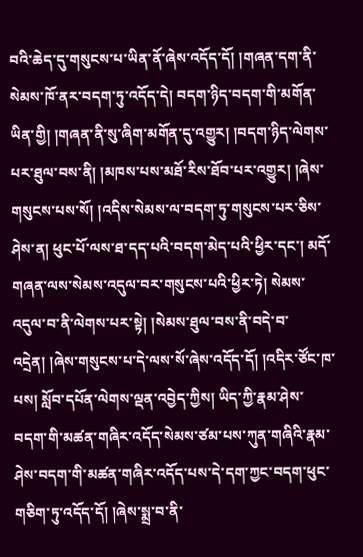བའི་ཆེད་དུ་གསུངས་པ་ཡིན་ནོ་ཞེས་འདོད་དོ། །གཞན་དག་ནི་སེམས་ཁོ་ནར་བདག་ཏུ་འདོད་དེ། བདག་ཉིད་བདག་གི་མགོན་ཡིན་གྱི། །གཞན་ནི་སུ་ཞིག་མགོན་དུ་འགྱུར། །བདག་ཉིད་ལེགས་པར་ཐུལ་བས་ནི། །མཁས་པས་མཐོ་རིས་ཐོབ་པར་འགྱུར། །ཞེས་གསུངས་པས་སོ། །འདིས་སེམས་ལ་བདག་ཏུ་གསུངས་པར་ཅིས་ཤེས་ན། ཕུང་པོ་ལས་ཐ་དད་པའི་བདག་མེད་པའི་ཕྱིར་དང་། མདོ་གཞན་ལས་སེམས་འདུལ་བར་གསུངས་པའི་ཕྱིར་ཏེ། སེམས་འདུལ་བ་ནི་ལེགས་པར་སྟེ། །སེམས་ཐུལ་བས་ནི་བདེ་བ་འདྲེན། །ཞེས་གསུངས་པ་དེ་ལས་སོ་ཞེས་འདོད་དོ། །འདིར་ཙོང་ཁ་པས། སློབ་དཔོན་ལེགས་ལྡན་འབྱེད་ཀྱིས། ཡིད་ཀྱི་རྣམ་ཤེས་བདག་གི་མཚན་གཞིར་འདོད་སེམས་ཙམ་པས་ཀུན་གཞིའི་རྣམ་ཤེས་བདག་གི་མཚན་གཞིར་འདོད་པས་དེ་དག་ཀྱང་བདག་ཕུང་གཅིག་ཏུ་འདོད་དོ། །ཞེས་སྨྲ་བ་ནི་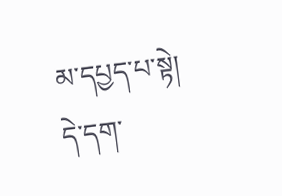མ་དཔྱད་པ་སྟེ། དེ་དག་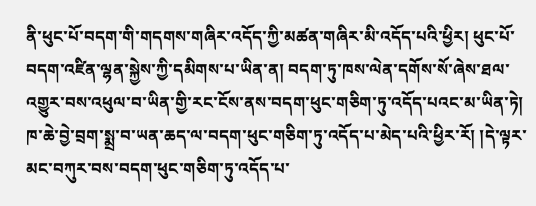ནི་ཕུང་པོ་བདག་གི་གདགས་གཞིར་འདོད་ཀྱི་མཚན་གཞིར་མི་འདོད་པའི་ཕྱིར། ཕུང་པོ་བདག་འཛིན་ལྷན་སྐྱེས་ཀྱི་དམིགས་པ་ཡིན་ན། བདག་ཏུ་ཁས་ལེན་དགོས་སོ་ཞེས་ཐལ་འགྱུར་བས་འཕུལ་བ་ཡིན་གྱི་རང་ངོས་ནས་བདག་ཕུང་གཅིག་ཏུ་འདོད་པའང་མ་ཡིན་ཏེ། ཁ་ཆེ་བྱེ་བྲག་སྨྲ་བ་ཡན་ཆད་ལ་བདག་ཕུང་གཅིག་ཏུ་འདོད་པ་མེད་པའི་ཕྱིར་རོ། །དེ་ལྟར་མང་བཀུར་བས་བདག་ཕུང་གཅིག་ཏུ་འདོད་པ་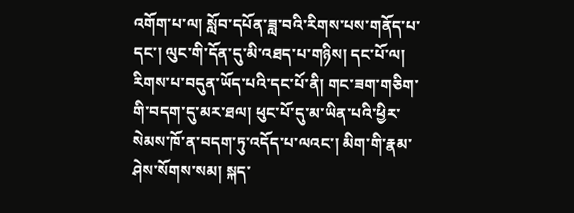འགོག་པ་ལ། སློབ་དཔོན་ཟླ་བའི་རིགས་པས་གནོད་པ་དང་། ལུང་གི་དོན་དུ་མི་འཐད་པ་གཉིས། དང་པོ་ལ། རིགས་པ་བདུན་ཡོད་པའི་དང་པོ་ནི། གང་ཟག་གཅིག་གི་བདག་དུ་མར་ཐལ། ཕུང་པོ་དུ་མ་ཡིན་པའི་ཕྱིར་སེམས་ཁོ་ན་བདག་ཏུ་འདོད་པ་ལའང་། མིག་གི་རྣམ་ཤེས་སོགས་སམ། སྐད་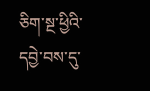ཅིག་སྔ་ཕྱིའི་དབྱེ་བས་དུ་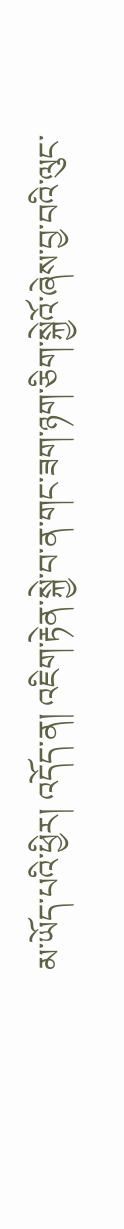མ་ཡོད་པའི་ཕྱིར། འདོད་ན། འཇིག་རྟེན་སྐྱེ་བ་ན་གང་ཟག་ཉག་ཅིག་སྐྱེའོ་ཞེས་བྱ་བའི་ལུང་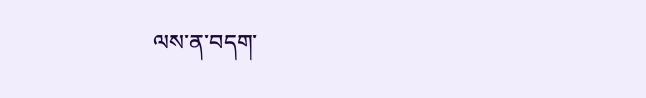ལས་ན་བདག་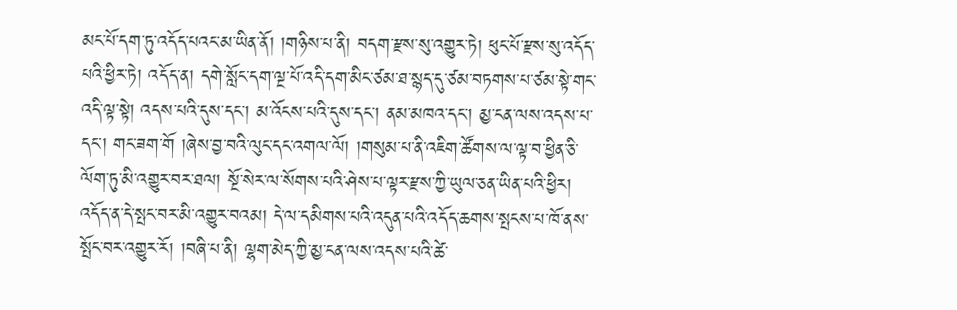མང་པོ་དག་ཏུ་འདོད་པའང་མ་ཡིན་ནོ། །གཉིས་པ་ནི། བདག་རྫས་སུ་འགྱུར་ཏེ། ཕུང་པོ་རྫས་སུ་འདོད་པའི་ཕྱིར་ཏེ། འདོད་ན། དགེ་སློང་དག་ལྔ་པོ་འདི་དག་མིང་ཙམ་ཐ་སྙད་དུ་ཙམ་བཏགས་པ་ཙམ་སྟེ་གང་འདི་ལྟ་སྟེ། འདས་པའི་དུས་དང་། མ་འོངས་པའི་དུས་དང་། ནམ་མཁའ་དང་། མྱ་ངན་ལས་འདས་པ་དང་། གང་ཟག་གོ །ཞེས་བྱ་བའི་ལུང་དང་འགལ་ལོ། །གསུམ་པ་ནི་འཇིག་ཚོགས་ལ་ལྟ་བ་ཕྱིན་ཅི་ལོག་ཏུ་མི་འགྱུར་བར་ཐལ། སྔོ་སེར་ལ་སོགས་པའི་ཤེས་པ་ལྟར་རྫས་ཀྱི་ཡུལ་ཅན་ཡིན་པའི་ཕྱིར། འདོད་ན་དེ་སྤང་བར་མི་འགྱུར་བའམ། དེ་ལ་དམིགས་པའི་འདུན་པའི་འདོད་ཆགས་སྤངས་པ་ཁོ་ནས་སྤོང་བར་འགྱུར་རོ། །བཞི་པ་ནི། ལྷག་མེད་ཀྱི་མྱ་ངན་ལས་འདས་པའི་ཚེ་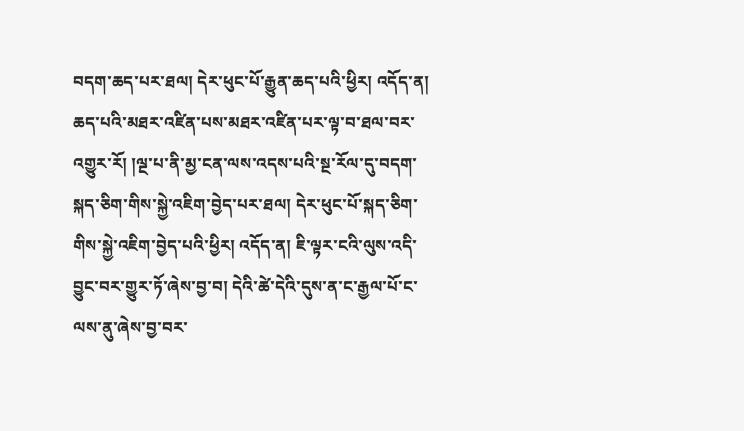བདག་ཆད་པར་ཐལ། དེར་ཕུང་པོ་རྒྱུན་ཆད་པའི་ཕྱིར། འདོད་ན། ཆད་པའི་མཐར་འཛིན་པས་མཐར་འཛིན་པར་ལྟ་བ་ཐལ་བར་འགྱུར་རོ། །ལྔ་པ་ནི་མྱ་ངན་ལས་འདས་པའི་སྔ་རོལ་དུ་བདག་སྐད་ཅིག་གིས་སྐྱེ་འཇིག་བྱེད་པར་ཐལ། དེར་ཕུང་པོ་སྐད་ཅིག་གིས་སྐྱེ་འཇིག་བྱེད་པའི་ཕྱིར། འདོད་ན། ཇི་ལྟར་ངའི་ལུས་འདི་བྱུང་བར་གྱུར་ཏོ་ཞེས་བྱ་བ། དེའི་ཚེ་དེའི་དུས་ན་ང་རྒྱལ་པོ་ང་ལས་ནུ་ཞེས་བྱ་བར་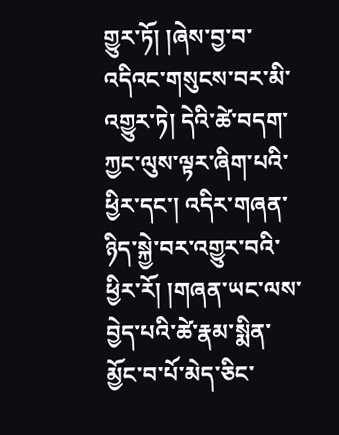གྱུར་ཏོ། །ཞེས་བྱ་བ་འདིའང་གསུངས་བར་མི་འགྱུར་ཏེ། དེའི་ཚེ་བདག་ཀྱང་ལུས་ལྟར་ཞིག་པའི་ཕྱིར་དང་། འདིར་གཞན་ཉིད་སྐྱེ་བར་འགྱུར་བའི་ཕྱིར་རོ། །གཞན་ཡང་ལས་བྱེད་པའི་ཚེ་རྣམ་སྨིན་མྱོང་བ་པོ་མེད་ཅིང་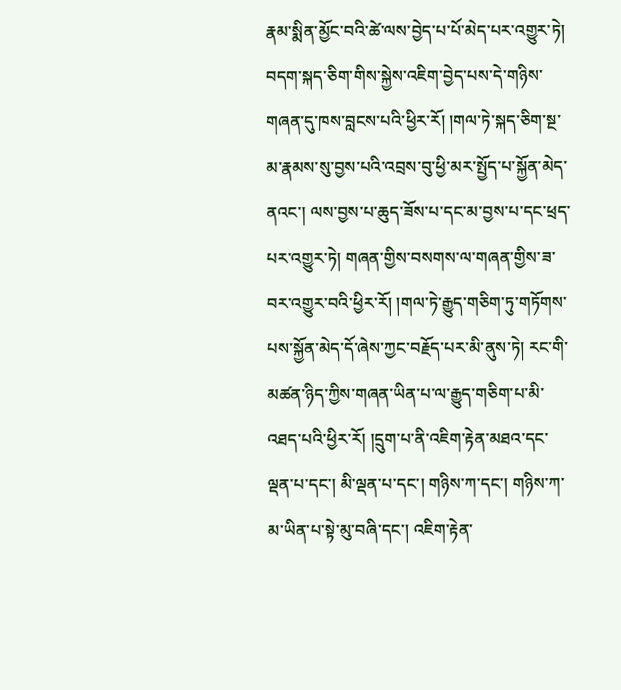རྣམ་སྨིན་མྱོང་བའི་ཚེ་ལས་བྱེད་པ་པོ་མེད་པར་འགྱུར་ཏེ། བདག་སྐད་ཅིག་གིས་སྐྱེས་འཇིག་བྱེད་པས་དེ་གཉིས་གཞན་དུ་ཁས་བླངས་པའི་ཕྱིར་རོ། །གལ་ཏེ་སྐད་ཅིག་སྔ་མ་རྣམས་སུ་བྱས་པའི་འབྲས་བུ་ཕྱི་མར་སྤྱོད་པ་སྐྱོན་མེད་ནའང་། ལས་བྱས་པ་ཆུད་ཟོས་པ་དང་མ་བྱས་པ་དང་ཕྲད་པར་འགྱུར་ཏེ། གཞན་གྱིས་བསགས་ལ་གཞན་གྱིས་ཟ་བར་འགྱུར་བའི་ཕྱིར་རོ། །གལ་ཏེ་རྒྱུད་གཅིག་ཏུ་གཏོགས་པས་སྐྱོན་མེད་དོ་ཞེས་ཀྱང་བརྗོད་པར་མི་ནུས་ཏེ། རང་གི་མཚན་ཉིད་ཀྱིས་གཞན་ཡིན་པ་ལ་རྒྱུད་གཅིག་པ་མི་འཐད་པའི་ཕྱིར་རོ། །དྲུག་པ་ནི་འཇིག་རྟེན་མཐའ་དང་ལྡན་པ་དང་། མི་ལྡན་པ་དང་། གཉིས་ཀ་དང་། གཉིས་ཀ་མ་ཡིན་པ་སྟེ་མུ་བཞི་དང་། འཇིག་རྟེན་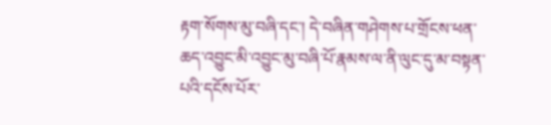རྟག་སོགས་མུ་བཞི་དང་། དེ་བཞིན་གཤེགས་པ་གྲོངས་ཕན་ཆད་འབྱུང་མི་འབྱུང་མུ་བཞི་པོ་རྣམས་ལ་ནི་ལུང་དུ་མ་བསྟན་པའི་དངོས་པོར་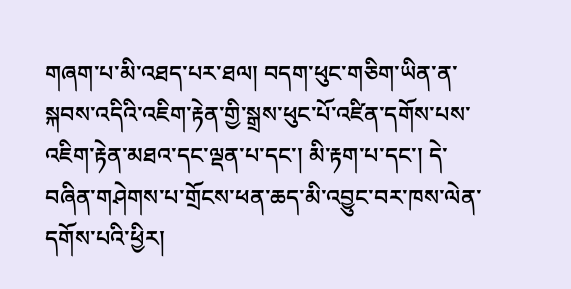གཞག་པ་མི་འཐད་པར་ཐལ། བདག་ཕུང་གཅིག་ཡིན་ན་སྐབས་འདིའི་འཇིག་རྟེན་གྱི་སྒྲས་ཕུང་པོ་འཛིན་དགོས་པས་འཇིག་རྟེན་མཐའ་དང་ལྡན་པ་དང་། མི་རྟག་པ་དང་། དེ་བཞིན་གཤེགས་པ་གྲོངས་ཕན་ཆད་མི་འབྱུང་བར་ཁས་ལེན་དགོས་པའི་ཕྱིར།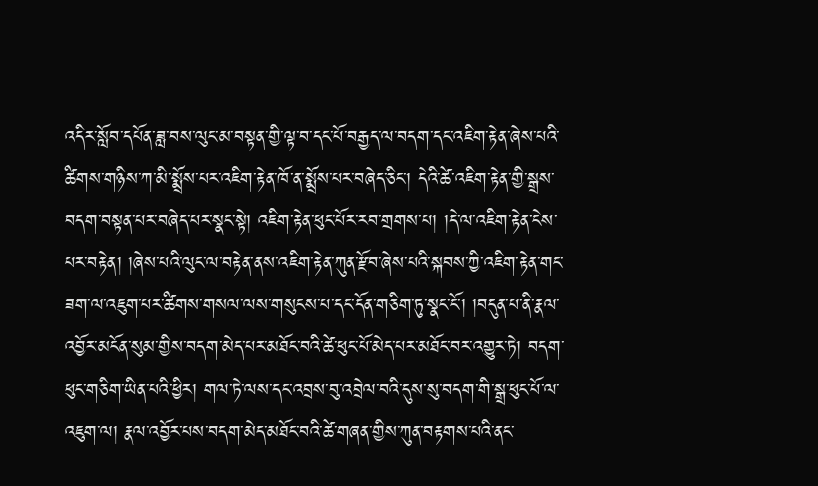འདིར་སློབ་དཔོན་ཟླ་བས་ལུང་མ་བསྟན་གྱི་ལྟ་བ་དང་པོ་བརྒྱད་ལ་བདག་དང་འཇིག་རྟེན་ཞེས་པའི་ཚིགས་གཉིས་ཀ་མི་སྨྲོས་པར་འཇིག་རྟེན་ཁོ་ན་སྨྲོས་པར་བཞེད་ཅིང་། དེའི་ཚེ་འཇིག་རྟེན་གྱི་སྒྲས་བདག་བསྟན་པར་བཞེད་པར་སྣང་སྟེ། འཇིག་རྟེན་ཕུང་པོར་རབ་གྲགས་པ། །དེ་ལ་འཇིག་རྟེན་ངེས་པར་བརྟེན། །ཞེས་པའི་ལུང་ལ་བརྟེན་ནས་འཇིག་རྟེན་ཀུན་རྫོབ་ཞེས་པའི་སྐབས་ཀྱི་འཇིག་རྟེན་གང་ཟག་ལ་འཇུག་པར་ཚིགས་གསལ་ལས་གསུངས་པ་དང་དོན་གཅིག་ཏུ་སྣང་ངོ་། །བདུན་པ་ནི་རྣལ་འབྱོར་མངོན་སུམ་གྱིས་བདག་མེད་པར་མཐོང་བའི་ཚེ་ཕུང་པོ་མེད་པར་མཐོང་བར་འགྱུར་ཏེ། བདག་ཕུང་གཅིག་ཡིན་པའི་ཕྱིར། གལ་ཏེ་ལས་དང་འབྲས་བུ་འབྲེལ་བའི་དུས་སུ་བདག་གི་སྒྲ་ཕུང་པོ་ལ་འཇུག་ལ། རྣལ་འབྱོར་པས་བདག་མེད་མཐོང་བའི་ཚེ་གཞན་གྱིས་ཀུན་བརྟགས་པའི་ནང་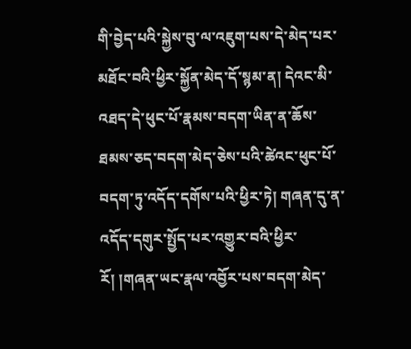གི་བྱེད་པའི་སྐྱེས་བུ་ལ་འཇུག་པས་དེ་མེད་པར་མཐོང་བའི་ཕྱིར་སྐྱོན་མེད་དོ་སྙམ་ན། དེའང་མི་འཐད་དེ་ཕུང་པོ་རྣམས་བདག་ཡིན་ན་ཆོས་ཐམས་ཅད་བདག་མེད་ཅེས་པའི་ཚེའང་ཕུང་པོ་བདག་ཏུ་འདོད་དགོས་པའི་ཕྱིར་ཏེ། གཞན་དུ་ན་འདོད་དགུར་སྤྱོད་པར་འགྱུར་བའི་ཕྱིར་རོ། །གཞན་ཡང་རྣལ་འབྱོར་པས་བདག་མེད་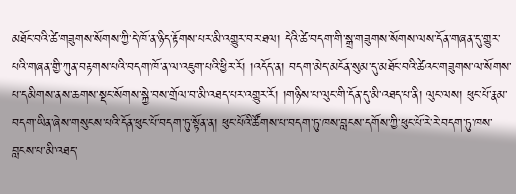མཐོང་བའི་ཚེ་གཟུགས་སོགས་ཀྱི་དེ་ཁོ་ན་ཉིད་རྟོགས་པར་མི་འགྱུར་བར་ཐལ། དེའི་ཚེ་བདག་གི་སྒྲ་གཟུགས་སོགས་ལས་དོན་གཞན་དུ་གྱུར་པའི་གཞན་གྱི་ཀུན་བརྟགས་པའི་བདག་ཁོ་ན་ལ་འཇུག་པའི་ཕྱིར་རོ། །འདོད་ན། བདག་མེད་མངོན་སུམ་དུ་མཐོང་བའི་ཚེའང་གཟུགས་ལ་སོགས་པ་དམིགས་ནས་ཆགས་སྡང་སོགས་སྐྱེ་བས་གྲོལ་བ་མི་འཐད་པར་འགྱུར་རོ། །གཉིས་པ་ལུང་གི་དོན་དུ་མི་འཐད་པ་ནི། ལུང་ལས། ཕུང་པོ་རྣམ་བདག་ཡིན་ཞེས་གསུངས་པའི་དོན་ཕུང་པོ་བདག་ཏུ་སྟོན་ན། ཕུང་པོའི་ཚོགས་པ་བདག་ཏུ་ཁས་བླངས་དགོས་ཀྱི་ཕུང་པོ་རེ་རེ་བདག་ཏུ་ཁས་བླངས་པ་མི་འཐད་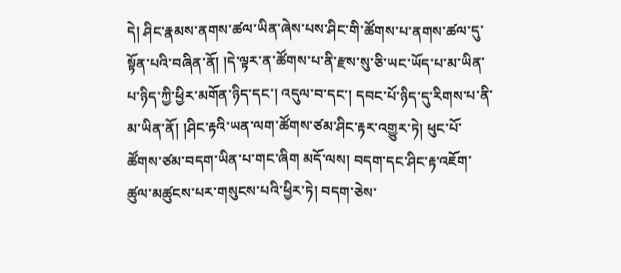དེ། ཤིང་རྣམས་ནགས་ཚལ་ཡིན་ཞེས་པས་ཤིང་གི་ཚོགས་པ་ནགས་ཚལ་དུ་སྟོན་པའི་བཞིན་ནོ། །དེ་ལྟར་ན་ཚོགས་པ་ནི་རྫས་སུ་ཅི་ཡང་ཡོད་པ་མ་ཡིན་པ་ཉིད་ཀྱི་ཕྱིར་མགོན་ཉིད་དང་། འདུལ་བ་དང་། དབང་པོ་ཉིད་དུ་རིགས་པ་ནི་མ་ཡིན་ནོ། །ཤིང་རྟའི་ཡན་ལག་ཚོགས་ཙམ་ཤིང་རྟར་འགྱུར་ཏེ། ཕུང་པོ་ཚོགས་ཙམ་བདག་ཡིན་པ་གང་ཞིག མདོ་ལས། བདག་དང་ཤིང་རྟ་འཇོག་ཚུལ་མཚུངས་པར་གསུངས་པའི་ཕྱིར་ཏེ། བདག་ཅེས་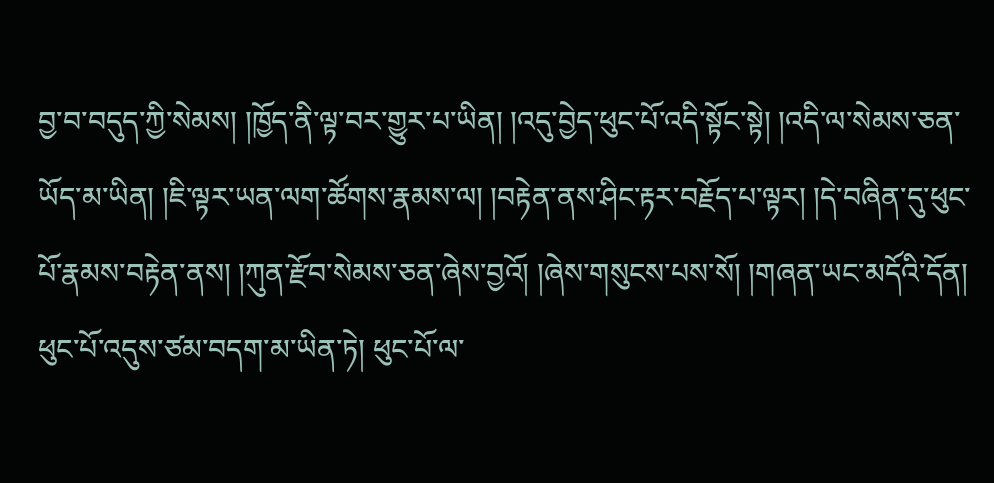བྱ་བ་བདུད་ཀྱི་སེམས། །ཁྱོད་ནི་ལྟ་བར་གྱུར་པ་ཡིན། །འདུ་བྱེད་ཕུང་པོ་འདི་སྟོང་སྟེ། །འདི་ལ་སེམས་ཅན་ཡོད་མ་ཡིན། །ཇི་ལྟར་ཡན་ལག་ཚོགས་རྣམས་ལ། །བརྟེན་ནས་ཤིང་རྟར་བརྗོད་པ་ལྟར། །དེ་བཞིན་དུ་ཕུང་པོ་རྣམས་བརྟེན་ནས། །ཀུན་རྫོབ་སེམས་ཅན་ཞེས་བྱའོ། །ཞེས་གསུངས་པས་སོ། །གཞན་ཡང་མདོའི་དོན། ཕུང་པོ་འདུས་ཙམ་བདག་མ་ཡིན་ཏེ། ཕུང་པོ་ལ་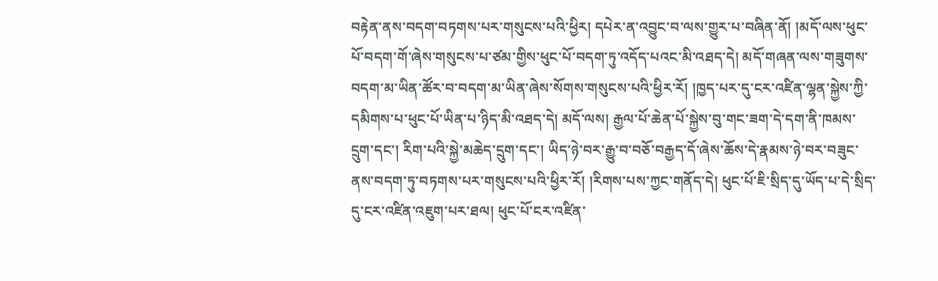བརྟེན་ནས་བདག་བཏགས་པར་གསུངས་པའི་ཕྱིར། དཔེར་ན་འབྱུང་བ་ལས་གྱུར་པ་བཞིན་ནོ། །མདོ་ལས་ཕུང་པོ་བདག་གོ་ཞེས་གསུངས་པ་ཙམ་གྱིས་ཕུང་པོ་བདག་ཏུ་འདོད་པའང་མི་འཐད་དེ། མདོ་གཞན་ལས་གཟུགས་བདག་མ་ཡིན་ཚོར་བ་བདག་མ་ཡིན་ཞེས་སོགས་གསུངས་པའི་ཕྱིར་རོ། །ཁྱད་པར་དུ་ངར་འཛིན་ལྷན་སྐྱེས་ཀྱི་དམིགས་པ་ཕུང་པོ་ཡིན་པ་ཉིད་མི་འཐད་དེ། མདོ་ལས། རྒྱལ་པོ་ཆེན་པོ་སྐྱེས་བུ་གང་ཟག་དེ་དག་ནི་ཁམས་དྲུག་དང་། རིག་པའི་སྐྱེ་མཆེད་དྲུག་དང་། ཡིད་ཉེ་བར་རྒྱུ་བ་བཅོ་བརྒྱད་དོ་ཞེས་ཆོས་དེ་རྣམས་ཉེ་བར་བཟུང་ནས་བདག་ཏུ་བཏགས་པར་གསུངས་པའི་ཕྱིར་རོ། །རིགས་པས་ཀྱང་གནོད་དེ། ཕུང་པོ་ཇི་སྲིད་དུ་ཡོད་པ་དེ་སྲིད་དུ་ངར་འཛིན་འཇུག་པར་ཐལ། ཕུང་པོ་ངར་འཛིན་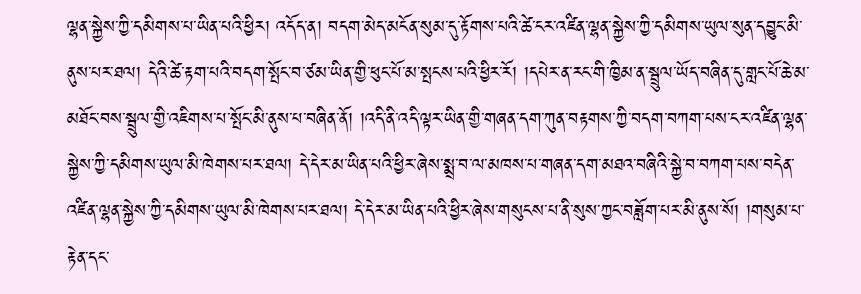ལྷན་སྐྱེས་ཀྱི་དམིགས་པ་ཡིན་པའི་ཕྱིར། འདོད་ན། བདག་མེད་མངོན་སུམ་དུ་རྟོགས་པའི་ཚེ་ངར་འཛིན་ལྷན་སྐྱེས་ཀྱི་དམིགས་ཡུལ་སུན་དབྱུང་མི་ནུས་པར་ཐལ། དེའི་ཚེ་རྟག་པའི་བདག་སྤོང་བ་ཙམ་ཡིན་གྱི་ཕུང་པོ་མ་སྤངས་པའི་ཕྱིར་རོ། །དཔེར་ན་རང་གི་ཁྱིམ་ན་སྦྲུལ་ཡོད་བཞིན་དུ་གླང་པོ་ཆེ་མ་མཐོང་བས་སྦྲུལ་གྱི་འཇིགས་པ་སྤོང་མི་ནུས་པ་བཞིན་ནོ། །འདི་ནི་འདི་ལྟར་ཡིན་གྱི་གཞན་དག་ཀུན་བརྟགས་ཀྱི་བདག་བཀག་པས་ངར་འཛིན་ལྷན་སྐྱེས་ཀྱི་དམིགས་ཡུལ་མི་ཁེགས་པར་ཐལ། དེ་དེར་མ་ཡིན་པའི་ཕྱིར་ཞེས་སྨྲ་བ་ལ་མཁས་པ་གཞན་དག་མཐའ་བཞིའི་སྐྱེ་བ་བཀག་པས་བདེན་འཛིན་ལྷན་སྐྱེས་ཀྱི་དམིགས་ཡུལ་མི་ཁེགས་པར་ཐལ། དེ་དེར་མ་ཡིན་པའི་ཕྱིར་ཞེས་གསུངས་པ་ནི་སུས་ཀྱང་བཟློག་པར་མི་ནུས་སོ། །གསུམ་པ་རྟེན་དང་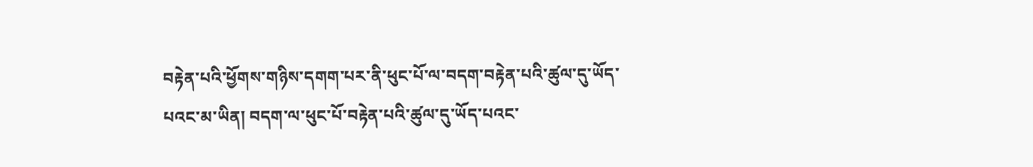བརྟེན་པའི་ཕྱོགས་གཉིས་དགག་པར་ནི་ཕུང་པོ་ལ་བདག་བརྟེན་པའི་ཚུལ་དུ་ཡོད་པའང་མ་ཡིན། བདག་ལ་ཕུང་པོ་བརྟེན་པའི་ཚུལ་དུ་ཡོད་པའང་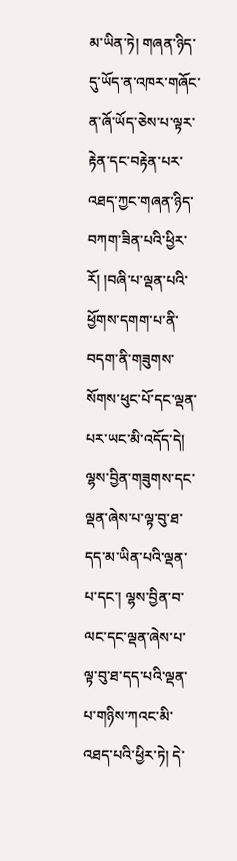མ་ཡིན་ཏེ། གཞན་ཉིད་དུ་ཡོད་ན་འཁར་གཞོང་ན་ཞོ་ཡོད་ཅེས་པ་ལྟར་རྟེན་དང་བརྟེན་པར་འཐད་ཀྱང་གཞན་ཉིད་བཀག་ཟིན་པའི་ཕྱིར་རོ། །བཞི་པ་ལྡན་པའི་ཕྱོགས་དགག་པ་ནི་བདག་ནི་གཟུགས་སོགས་ཕུང་པོ་དང་ལྡན་པར་ཡང་མི་འདོད་དེ། ལྷས་བྱིན་གཟུགས་དང་ལྡན་ཞེས་པ་ལྟ་བུ་ཐ་དད་མ་ཡིན་པའི་ལྡན་པ་དང་། ལྷས་བྱིན་བ་ལང་དང་ལྡན་ཞེས་པ་ལྟ་བུ་ཐ་དད་པའི་ལྡན་པ་གཉིས་ཀའང་མི་འཐད་པའི་ཕྱིར་ཏེ། དེ་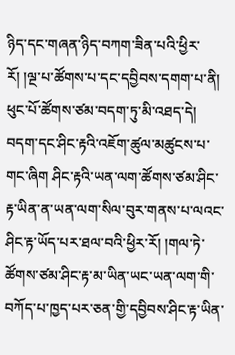ཉིད་དང་གཞན་ཉིད་བཀག་ཟིན་པའི་ཕྱིར་རོ། །ལྔ་པ་ཚོགས་པ་དང་དབྱིབས་དགག་པ་ནི། ཕུང་པོ་ཚོགས་ཙམ་བདག་ཏུ་མི་འཐད་དེ། བདག་དང་ཤིང་རྟའི་འཇོག་ཚུལ་མཚུངས་པ་གང་ཞིག ཤིང་རྟའི་ཡན་ལག་ཚོགས་ཙམ་ཤིང་རྟ་ཡིན་ན་ཡན་ལག་སིལ་བུར་གནས་པ་ལའང་ཤིང་རྟ་ཡོད་པར་ཐལ་བའི་ཕྱིར་རོ། །གལ་ཏེ་ཚོགས་ཙམ་ཤིང་རྟ་མ་ཡིན་ཡང་ཡན་ལག་གི་བཀོད་པ་ཁྱད་པར་ཅན་གྱི་དབྱིབས་ཤིང་རྟ་ཡིན་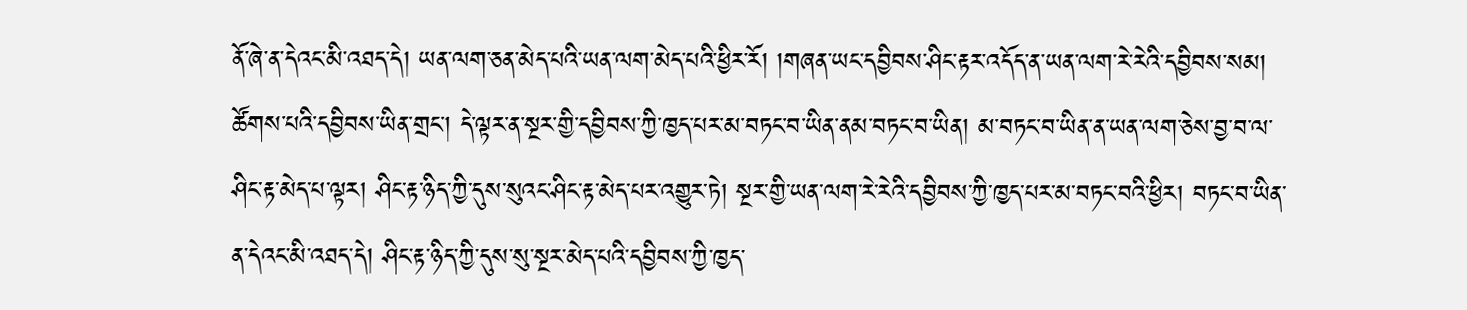ནོ་ཞེ་ན་དེའང་མི་འཐད་དེ། ཡན་ལག་ཅན་མེད་པའི་ཡན་ལག་མེད་པའི་ཕྱིར་རོ། །གཞན་ཡང་དབྱིབས་ཤིང་རྟར་འདོད་ན་ཡན་ལག་རེ་རེའི་དབྱིབས་སམ། ཚོགས་པའི་དབྱིབས་ཡིན་གྲང་། དེ་ལྟར་ན་སྔར་གྱི་དབྱིབས་ཀྱི་ཁྱད་པར་མ་བཏང་བ་ཡིན་ནམ་བཏང་བ་ཡིན། མ་བཏང་བ་ཡིན་ན་ཡན་ལག་ཅེས་བྱ་བ་ལ་ཤིང་རྟ་མེད་པ་ལྟར། ཤིང་རྟ་ཉིད་ཀྱི་དུས་སུའང་ཤིང་རྟ་མེད་པར་འགྱུར་ཏེ། སྔར་གྱི་ཡན་ལག་རེ་རེའི་དབྱིབས་ཀྱི་ཁྱད་པར་མ་བཏང་བའི་ཕྱིར། བཏང་བ་ཡིན་ན་དེའང་མི་འཐད་དེ། ཤིང་རྟ་ཉིད་ཀྱི་དུས་སུ་སྔར་མེད་པའི་དབྱིབས་ཀྱི་ཁྱད་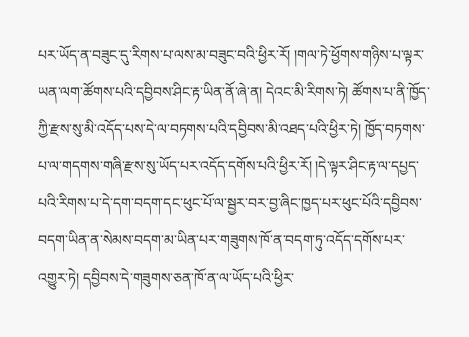པར་ཡོད་ན་བཟུང་དུ་རིགས་པ་ལས་མ་བཟུང་བའི་ཕྱིར་རོ། །གལ་ཏེ་ཕྱོགས་གཉིས་པ་ལྟར་ཡན་ལག་ཚོགས་པའི་དབྱིབས་ཤིང་རྟ་ཡིན་ནོ་ཞེ་ན། དེའང་མི་རིགས་ཏེ། ཚོགས་པ་ནི་ཁྱོད་ཀྱི་རྫས་སུ་མི་འདོད་པས་དེ་ལ་བཏགས་པའི་དབྱིབས་མི་འཐད་པའི་ཕྱིར་ཏེ། ཁྱོད་བཏགས་པ་ལ་གདགས་གཞི་རྫས་སུ་ཡོད་པར་འདོད་དགོས་པའི་ཕྱིར་རོ། །དེ་ལྟར་ཤིང་རྟ་ལ་དཔྱད་པའི་རིགས་པ་དེ་དག་བདག་དང་ཕུང་པོ་ལ་སྦྱར་བར་བྱ་ཞིང་ཁྱད་པར་ཕུང་པོའི་དབྱིབས་བདག་ཡིན་ན་སེམས་བདག་མ་ཡིན་པར་གཟུགས་ཁོ་ན་བདག་ཏུ་འདོད་དགོས་པར་འགྱུར་ཏེ། དབྱིབས་དེ་གཟུགས་ཅན་ཁོ་ན་ལ་ཡོད་པའི་ཕྱིར་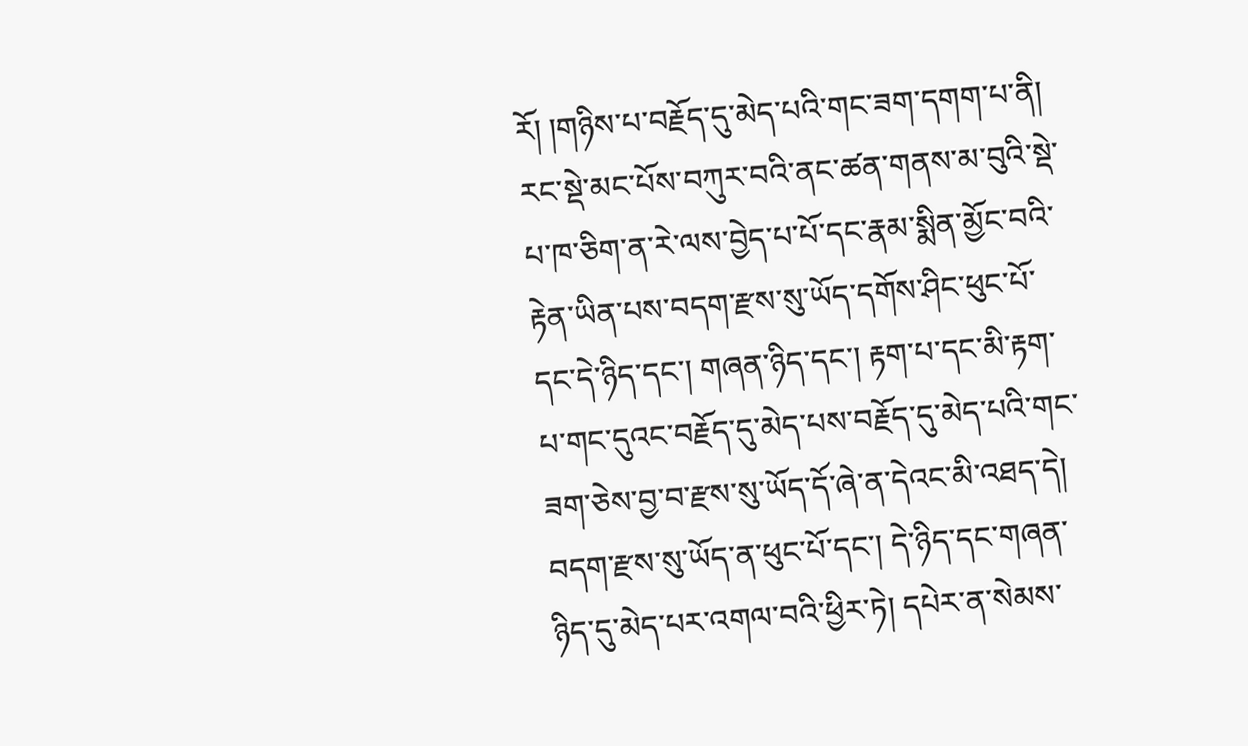རོ། །གཉིས་པ་བརྗོད་དུ་མེད་པའི་གང་ཟག་དགག་པ་ནི། རང་སྡེ་མང་པོས་བཀུར་བའི་ནང་ཚན་གནས་མ་བུའི་སྡེ་པ་ཁ་ཅིག་ན་རེ་ལས་བྱེད་པ་པོ་དང་རྣམ་སྨིན་མྱོང་བའི་རྟེན་ཡིན་པས་བདག་རྫས་སུ་ཡོད་དགོས་ཤིང་ཕུང་པོ་དང་དེ་ཉིད་དང་། གཞན་ཉིད་དང་། རྟག་པ་དང་མི་རྟག་པ་གང་དུའང་བརྗོད་དུ་མེད་པས་བརྗོད་དུ་མེད་པའི་གང་ཟག་ཅེས་བྱ་བ་རྫས་སུ་ཡོད་དོ་ཞེ་ན་དེའང་མི་འཐད་དེ། བདག་རྫས་སུ་ཡོད་ན་ཕུང་པོ་དང་། དེ་ཉིད་དང་གཞན་ཉིད་དུ་མེད་པར་འགལ་བའི་ཕྱིར་ཏེ། དཔེར་ན་སེམས་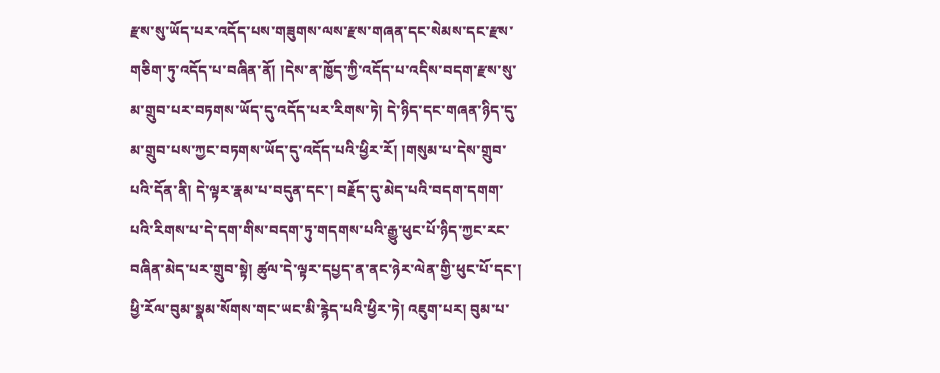རྫས་སུ་ཡོད་པར་འདོད་པས་གཟུགས་ལས་རྫས་གཞན་དང་སེམས་དང་རྫས་གཅིག་ཏུ་འདོད་པ་བཞིན་ནོ། །དེས་ན་ཁྱོད་ཀྱི་འདོད་པ་འདིས་བདག་རྫས་སུ་མ་གྲུབ་པར་བཏགས་ཡོད་དུ་འདོད་པར་རིགས་ཏེ། དེ་ཉིད་དང་གཞན་ཉིད་དུ་མ་གྲུབ་པས་ཀྱང་བཏགས་ཡོད་དུ་འདོད་པའི་ཕྱིར་རོ། །གསུམ་པ་དེས་གྲུབ་པའི་དོན་ནི། དེ་ལྟར་རྣམ་པ་བདུན་དང་། བརྗོད་དུ་མེད་པའི་བདག་དགག་པའི་རིགས་པ་དེ་དག་གིས་བདག་ཏུ་གདགས་པའི་རྒྱུ་ཕུང་པོ་ཉིད་ཀྱང་རང་བཞིན་མེད་པར་གྲུབ་སྟེ། ཚུལ་དེ་ལྟར་དཔྱད་ན་ནང་ཉེར་ལེན་གྱི་ཕུང་པོ་དང་། ཕྱི་རོལ་བུམ་སྣམ་སོགས་གང་ཡང་མི་རྙེད་པའི་ཕྱིར་ཏེ། འཇུག་པར། བུམ་པ་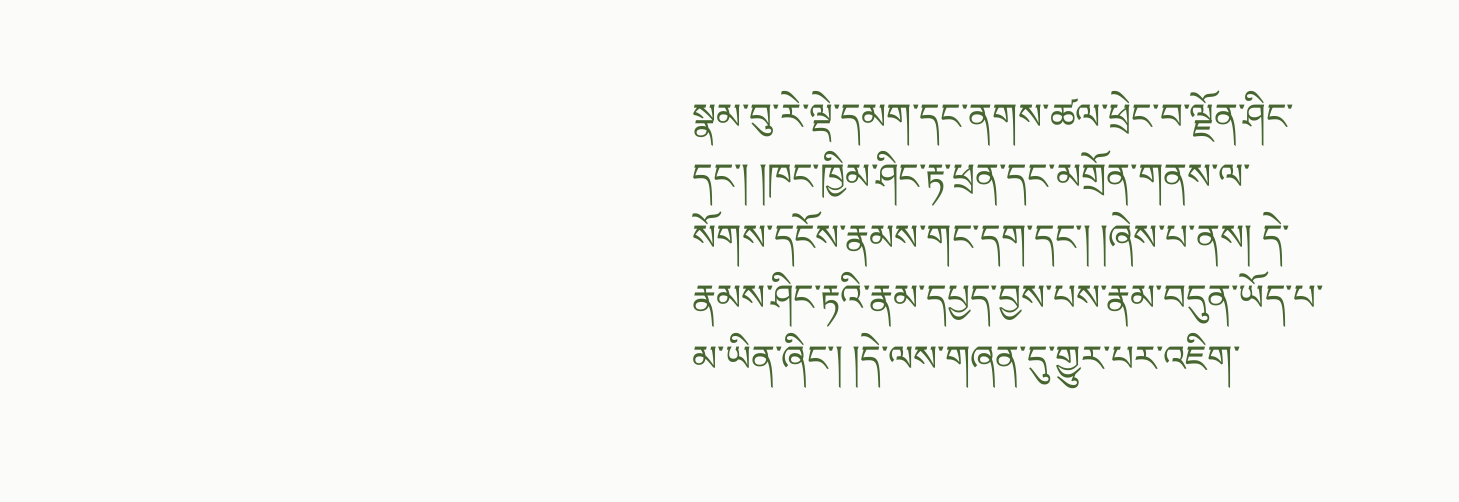སྣམ་བུ་རེ་ལྡེ་དམག་དང་ནགས་ཚལ་ཕྲེང་བ་ལྗོན་ཤིང་དང་། །ཁང་ཁྱིམ་ཤིང་རྟ་ཕྲན་དང་མགྲོན་གནས་ལ་སོགས་དངོས་རྣམས་གང་དག་དང་། །ཞེས་པ་ནས། དེ་རྣམས་ཤིང་རྟའི་རྣམ་དཔྱད་བྱས་པས་རྣམ་བདུན་ཡོད་པ་མ་ཡིན་ཞིང་། །དེ་ལས་གཞན་དུ་གྱུར་པར་འཇིག་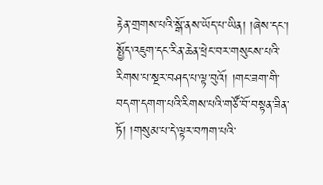རྟེན་གྲགས་པའི་སྒོ་ནས་ཡོད་པ་ཡིན། །ཞེས་དང་། སྤྱོད་འཇུག་དང་རིན་ཆེན་ཕྲེང་བར་གསུངས་པའི་རིགས་པ་སྔར་བཤད་པ་ལྟ་བུའོ། །གང་ཟག་གི་བདག་དགག་པའི་རིགས་པའི་གཙོ་བོ་བསྟན་ཟིན་ཏོ། །གསུམ་པ་དེ་ལྟར་བཀག་པའི་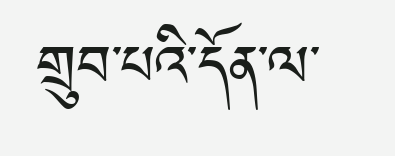གྲུབ་པའི་དོན་ལ་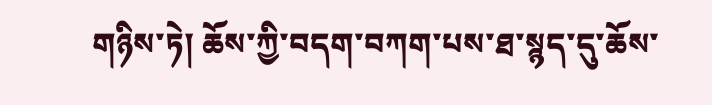གཉིས་ཏེ། ཆོས་ཀྱི་བདག་བཀག་པས་ཐ་སྙད་དུ་ཆོས་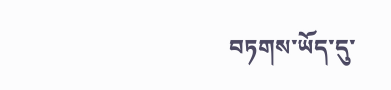བཏགས་ཡོད་དུ་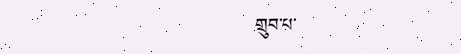གྲུབ་པ་